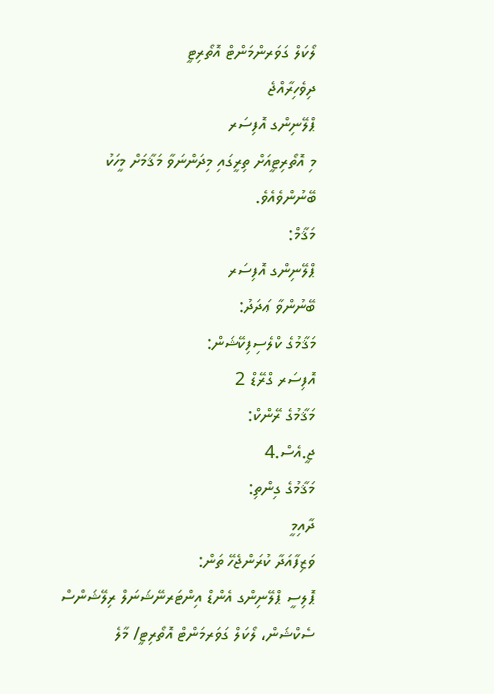ލޯކަލް ގަވަރންމަންޓް އޮތޯރިޓީ
ދިވެހިރާއްޖެ
ޕްލޭނިންގ އޮފިސަރ
މި އޮތޯރިޓީއަށް ތިރީގައި މިދަންނަވާ މަޤާމަށް މީހަކު ބޭނުންވެއެވެ.
މަޤާމް:
ޕްލޭނިންގ އޮފިސަރ
ބޭނުންވާ ޢަދަދު:
މަޤާމުގެ ކްލެސިފިކޭޝަން:
އޮފިސަރ ގްރޭޑް 2
މަޤާމުގެ ރޭންކް:
ޖީ.އެސް.4
މަޤާމުގެ ގިންތި:
ދާއިމީ
ވަޒިފާއަދާ ކުރަންޖެހޭ ތަން:
ޕޮލިސީ ޕްލޭނިންގ އެންޑް އިންޓަރނޭޝަނަލް ރިލޭޝަންސް ސެކްޝަން، ލޯކަލް ގަވަރމަންޓް އޮތޯރިޓީ/ މާލެ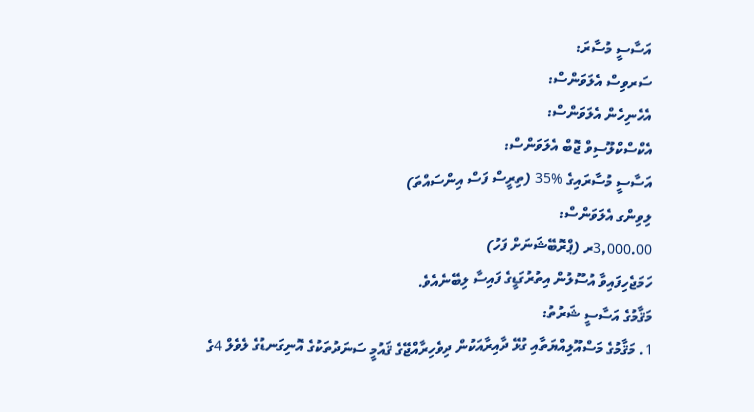އަސާސީ މުސާރަ:
ސަރވިސް އެލަވަންސް:
އެހެނިހެން އެލަވަންސް:
އެކްސްކްލޫސިވް ޖޮބް އެލަވަންސް:
އަސާސީ މުސާރައިގެ %35 (ތިރީސް ފަސް އިންސައްތަ)
ލިވިންގ އެލަވަންސް:
3,000.00ރ (ޕްރޮބޭޝަނަށް ފަހު)
ހަމަޖެހިފައިވާ އުސޫލުން އިތުރުގަޑީގެ ފައިސާ ލިބޭނެއެވެ.
މަޤާމުގެ އަސާސީ ޝަރުތު:
1. މަޤާމުގެ މަސްއޫލިއްޔަތާއި ގުޅޭ ދާއިރާއަކުން ދިވެހިރާއްޖޭގެ ޤައުމީ ސަނަދުތަކުގެ އޮނިގަނޑުގެ ލެވެލް 4ގެ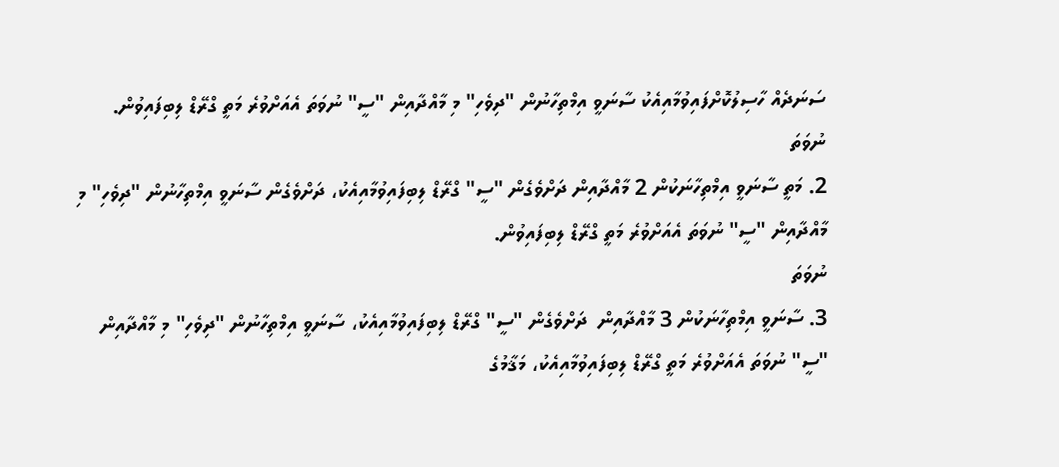ސަނަދެއް ހާސިލުކޮށްފައިވުމާއިއެކު ސާނަވީ އިމްތިހާނުން "ދިވެހި" މި މާއްދާއިން "ސީ" ނުވަތަ އެއަށްވުރެ މަތީ ގްރޭޑް ލިބިފައިވުން.
ނުވަތަ
2. މަތީ ސާނަވީ އިމްތިހާނަކުން 2 މާއްދާއިން ދަށްވެގެން "ސީ" ގްރޭޑް ލިބިފައިވުމާއިއެކު، ދަށްވެގެން ސާނަވީ އިމްތިހާނުން "ދިވެހި" މި މާއްދާއިން "ސީ" ނުވަތަ އެއަށްވުރެ މަތީ ގްރޭޑް ލިބިފައިވުން.
ނުވަތަ
3. ސާނަވީ އިމްތިހާނަކުން 3 މާއްދާއިން  ދަށްވެގެން "ސީ" ގްރޭޑް ލިބިފައިވުމާއިއެކު، ސާނަވީ އިމްތިހާނުން "ދިވެހި" މި މާއްދާއިން "ސީ" ނުވަތަ އެއަށްވުރެ މަތީ ގްރޭޑް ލިބިފައިވުމާއިއެކު، މަޤާމުގެ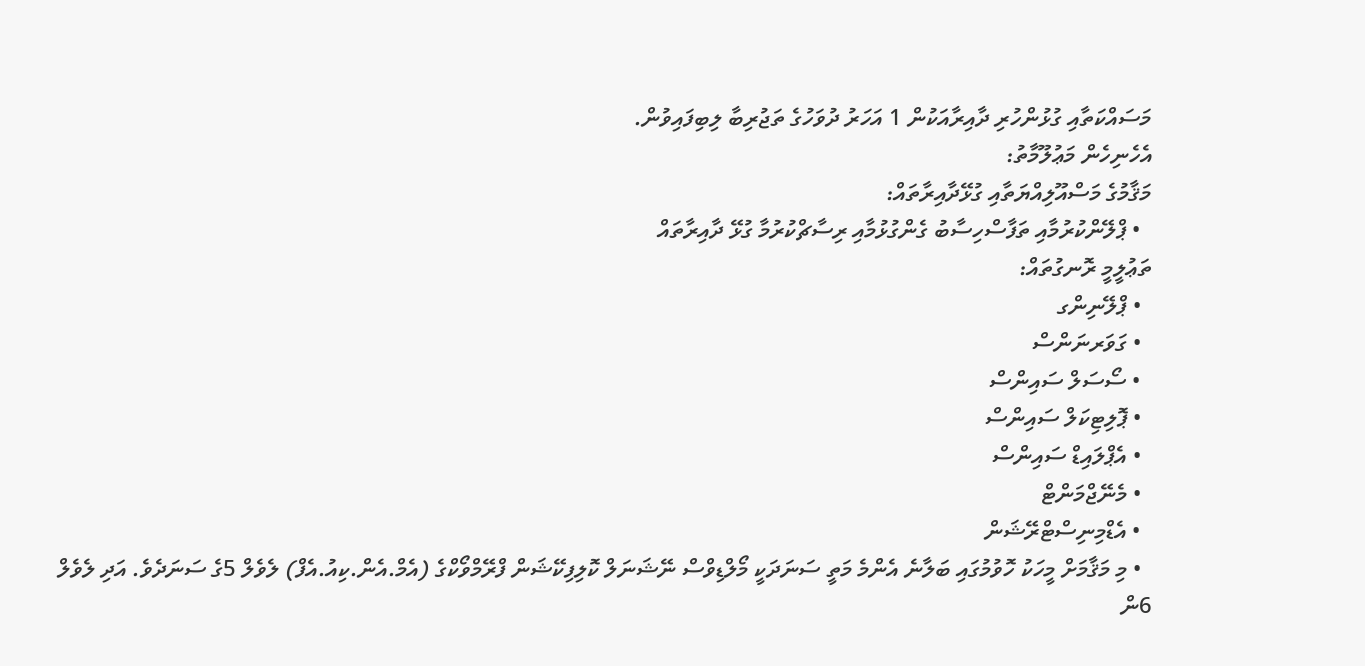މަސައްކަތާއި ގުޅުންހުރި ދާއިރާއަކުން 1 އަހަރު ދުވަހުގެ ތަޖުރިބާ ލިބިފައިވުން.
އެހެނިހެން މަޢުލޫމާތު:
މަޤާމުގެ މަސްއޫލިއްޔަތާއި ގުޅޭދާއިރާތައް:
  • ޕްލޭންކުރުމާއި ތަފާސްހިސާބު ގެންގުޅުމާއި ރިސާޗްކުރުމާ ގުޅޭ ދާއިރާތައް
ތަޢުލީމީ ރޮނގުތައް:
  • ޕްލޭނިންގ
  • ގަވަރނަންސް
  • ސޯސަލް ސައިންސް
  • ޕޮލިޓިކަލް ސައިންސް
  • އެޕްލައިޑް ސައިންސް
  • މެނޭޖްމަންޓް
  • އެޑްމިނިސްޓްރޭޝަން
  • މި މަޤާމަށް މީހަކު ހޮވުމުގައި ބަލާނެ އެންމެ މަތީ ސަނަދަކީ މޯލްޑިވްސް ނޭޝަނަލް ކޮލިފިކޭޝަން ފްރޭމްވޯކްގެ (އެމް.އެން.ކިއު.އެފް) ލެވެލް 5ގެ ސަނަދެވެ. އަދި ލެވެލް 6ން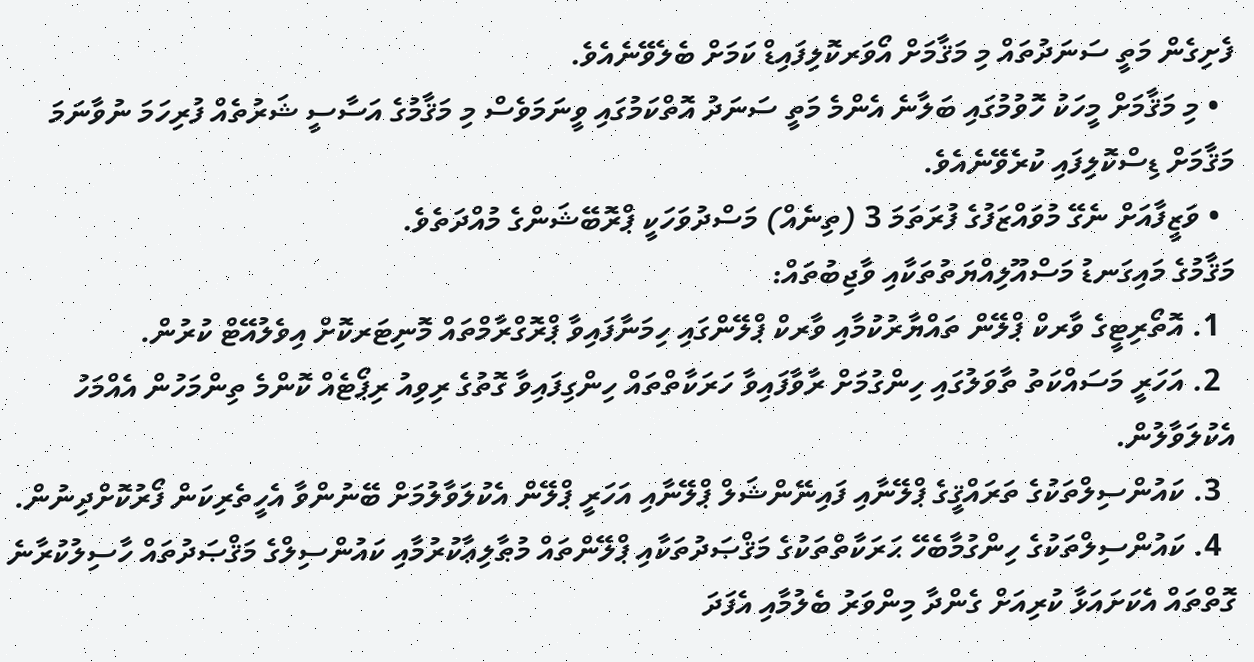ފެށިގެން މަތީ ސަނަދުތައް މި މަޤާމަށް އޯވަރކޮލިފައިޑް ކަމަށް ބެލެވޭނެއެވެ.
  • މި މަޤާމަށް މީހަކު ހޮވުމުގައި ބަލާނެ އެންމެ މަތީ ސަނަދު އޮތްކަމުގައި ވީނަމަވެސް މި މަޤާމުގެ އަސާސީ ޝަރުތެއް ފުރިހަމަ ނުވާނަމަ މަޤާމަށް ޑިސްކޮލިފައި ކުރެވޭނެއެވެ.
  • ވަޒީފާއަށް ނެގޭ މުވައްޒަފުގެ ފުރަތަމަ 3 (ތިނެއް) މަސްދުވަހަކީ ޕްރޮބޭޝަންގެ މުއްދަތެވެ.
މަޤާމުގެ މައިގަނޑު މަސްއޫލިއްޔަތުތަކާއި ވާޖިބުތައް:
  1. އޮތޯރިޓީގެ ވާރކް ޕްލޭން ތައްޔާރުކުމާއި ވާރކް ޕްލޭންގައި ހިމަނާފައިވާ ޕްރޮގްރާމްތައް މޮނިޓަރކޮށް އިވެލުއޭޓް ކުރުން.
  2. އަހަރީ މަސައްކަތު ތާވަލުގައި ހިންގުމަށް ރާވާފައިވާ ހަރަކާތްތައް ހިންގިފައިވާ ގޮތުގެ ރިވިއު ރިޕޯޓެއް ކޮންމެ ތިންމަހުން އެއްމަހު އެކުލަވާލުން.
  3. ކައުންސިލްތަކުގެ ތަރައްޤީގެ ޕްލޭނާއި ފައިނޭންޝަލް ޕްލޭނާއި އަހަރީ ޕްލޭން އެކުލަވާލުމަށް ބޭނުންވާ އެހީތެރިކަން ފޯރުކޮށްދިނުން.
  4. ކައުންސިލްތަކުގެ ހިންގުމާބެހޭ ޙަރަކާތްތަކުގެ މަޤްޞަދުތަކާއި ޕްލޭންތައް މުޠާލިޢާކުރުމާއި ކައުންސިލްގެ މަޤްޞަދުތައް ހާސިލުކުރާނެ ގޮތްތައް އެކަށައަޅާ ކުރިއަށް ގެންދާ މިންވަރު ބެލުމާއި އެފަދަ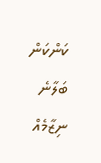ކަންކަން ބަލާނެ ނިޒާމެއް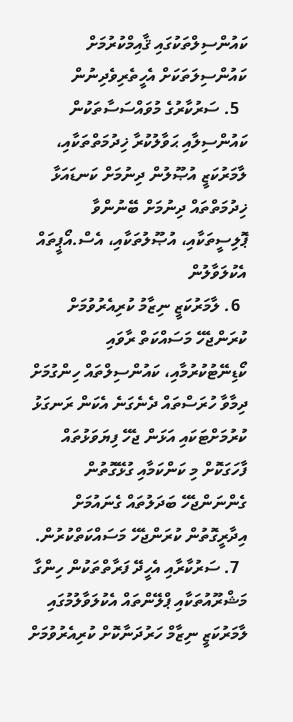ކައުންސިލްތަކުގައި ޤާއިމްކުރުމަށް ކައުންސިލަތަކަށް އެހީތެރިވެދިނުން
  5. ސަރުކާރުގެ މުވައްސަސާތަކުން ކައުންސިލާއި ޙަވާލުކުރާ ޚިދުމަތްތަކާއި، ލާމަރުކަޒީ އުޞޫލުން ދިނުމަށް ކަނޑައަޅާ ޚިދުމަތްތައް ދިނުމަށް ބޭނުންވާ ޕޮލިސީތަކާއި، އުޞޫލުތަކާއި، އެސް.އޯޕީތައް އެކުލަވާލުން
  6. ލާމަރުކަޒީ ނިޒާމު ކުރިއެރުވުމަށް ކުރަންޖެހޭ މަސައްކަތް ރާވައި ކޯޑިނޭޓުކުރުމާއި، ކައުންސިލްތައް ހިންގުމަށް ދިމާވާ ހުރަސްތައް ދެނެގަނެ އެކަން ރަނގަޅު ކުރުމަށްޓަކައި އަޅަން ޖެހޭ ފިޔަވަޅުތައް ފާހަގަކޮށް މި ކަންކަމާއި ގުޅޭގޮތުން ގެންނަންޖެހޭ ބަދަލުތައް ގެނައުމަށް އިދާރީގޮތުން ކުރަންޖެހޭ މަސައްކަތްކުރުން.
  7. ސަރުކާރާއި އެހީދޭ ފަރާތްތަކުން ހިންގާ މަޝްރޫއުތަކާއި ޕްލޭންތައް އެކުލަވާލުމުގައި ލާމަރުކަޒީ ނިޒާމް ހަރުދަނާކޮށް ކުރިއެރުވުމަށް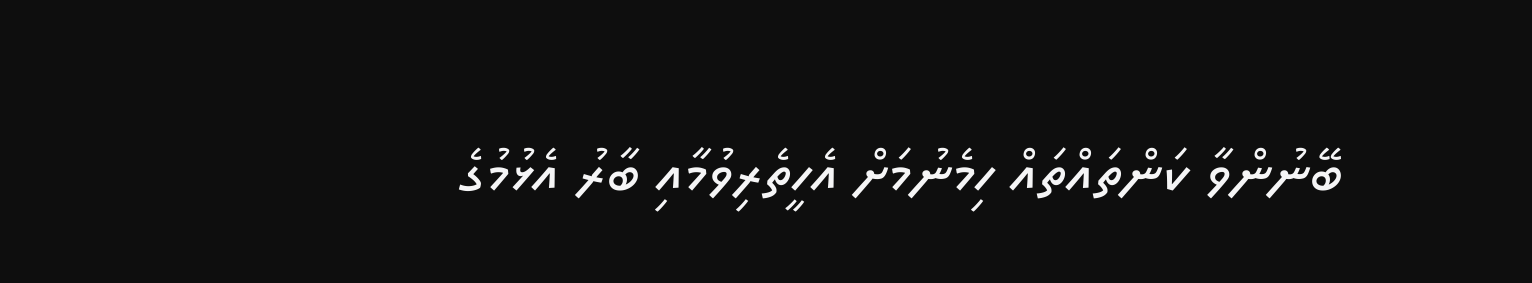ބޭނުންވާ ކަންތައްތައް ހިމެނުމަށް އެހީތެރިވުމާއި ބާރު އެޅުމުގެ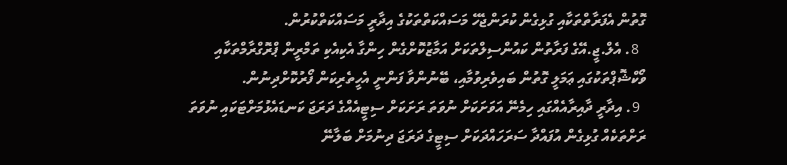ގޮތުން އެފަރާތްތަކާއި ގުޅިގެން ކުރަންޖެހޭ މަސައްކަތްތަކުގެ އިދާރީ މަސައްކަތްކުރުން.
  8. އެލް.ޖީ.އޭގެ ފަރާތުން ކައުންސިލްތަކަށް އަމާޒުކޮށްގެން ހިންގާ އެކިއެކި ތަމްރީން ޕްރޮގްރާމްތަކާއި ވޯކްޝޮޕްތަކުގައި ޢަމަލީ ގޮތުން ބައިވެރިވުމާއި، ބޭނުންވާ ފަންނީ އެހީތެރިކަން ފޯރުކޮށްދިނުން.
  9. އިދާރީ ދާއިރާއެއްގައި ހިމެނޭ އަވަށަކަށް ނުވަތަ ރަށަކަށް ސިޓީއެއްގެ ދަރަޖަ ކަނޑައެޅުމަށްޓަކައި ނުވަތަ ރަށްތަކެއް ގުޅިގެން އުފައްދާ ސަރަހައްދަކަށް ސިޓީގެ ދަރަޖަ ދިނުމަށް ބަލާނޭ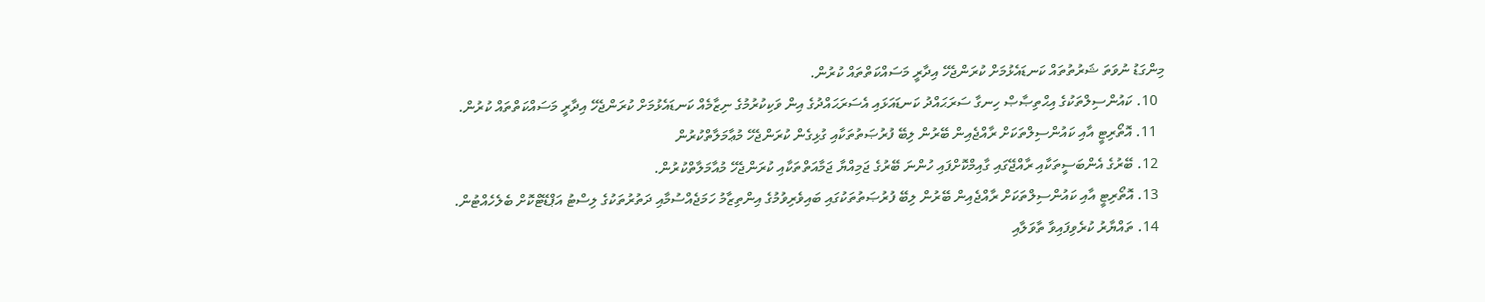މިންގަޑު ނުވަތަ ޝަރުތުތައް ކަނޑައެޅުމަށް ކުރަންޖެހޭ އިދާރީ މަސައްކަތްތައް ކުރުން.
  10. ކައުންސިލްތަކުގެ އިޙްތިޞާޞް ހިނގާ ސަރަޙައްދު ކަނޑައަޅައި އެސަރަޙައްދުގެ އިން ވަކިކުރުމުގެ ނިޒާމެއް ކަނޑައެޅުމަށް ކުރަންޖެހޭ އިދާރީ މަސައްކަތްތައް ކުރުން.
  11. އޮތޯރިޓީ އާއި ކައުންސިލްތަކަށް ރާއްޖެއިން ބޭރުން ލިބޭ ފުރުޞަތުތަކާއި ގުޅިގެން ކުރަންޖެހޭ މުޢާމަލާތްކުރުން
  12. ބޭރުގެ އެންބަސީތަކާއި ރާއްޖޭގައި ގާއިމްކޮށްފައި ހުންނަ ބޭރުގެ ޖަމިއްޔާ ޖަމާއަތްތަކާއި ކުރަންޖެހޭ މުއާމަލާތްކުރުން.
  13. އޮތޯރިޓީ އާއި ކައުންސިލްތަކަށް ރާއްޖެއިން ބޭރުން ލިބޭ ފުރުޞަތުތަކުގައި ބައިވެރިވުމުގެ އިންތިޒާމު ހަމަޖެއްސުމާއި ދަތުރުތަކުގެ ލިސްޓު އަޕްޑޭޓްކޮށް ބެލެހެއްޓުން.
  14. ތައްޔާރު ކުރެވިފައިވާ ތާވަލާއި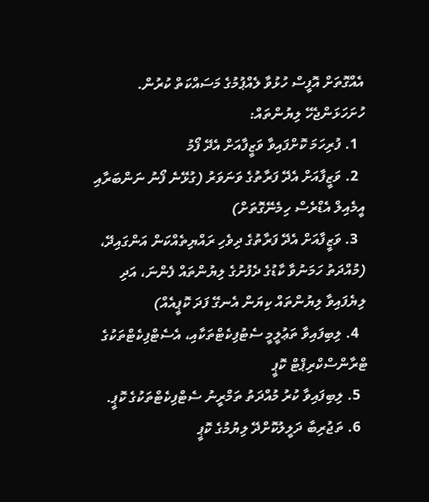އެއްގޮތަށް އޮފީސް ހުޅުވާ ލެއްޕުމުގެ މަސައްކަތް ކުރުން.
ހުށަހަޅަންޖެހޭ ލިޔުންތައް:
  1. ފުރިހަމަ ކޮށްފައިވާ ވަޒީފާއަށް އެދޭ ފޯމު
  2. ވަޒީފާއަށް އެދޭ ފަރާތުގެ ވަނަވަރު (ގުޅޭނެ ފޯނު ނަންބަރާއި އީމެއިލް އެޑްރެސް ހިމެނޭގޮތަށް)
  3. ވަޒީފާއަށް އެދޭ ފަރާތުގެ ދިވެހި ރައްޔިތެއްކަން އަންގައިދޭ، (މުއްދަތު ހަމަނުވާ ކާޑުގެ ދެފުށުގެ ލިޔުންތައް ފެންނަ، އަދި ލިޔެފައިވާ ލިޔުންތައް ކިޔަން އެނގޭ ފަދަ ކޮޕީއެއް)
  4. ލިބިފައިވާ ތަޢުލީމީ ސެޓުފިކެޓްތަކާއި، އެސެޓްފިކެޓްތަކުގެ ޓްރާންސްކްރިޕްޓް ކޮޕީ
  5. ލިބިފައިވާ ކުރު މުއްދަތު ތަމްރީނު ސެޓްފިކެޓްތަކުގެ ކޮޕީ.
  6. ތަޖުރިބާ ދަލީލުކޮށްދޭ ލިޔުމުގެ ކޮޕީ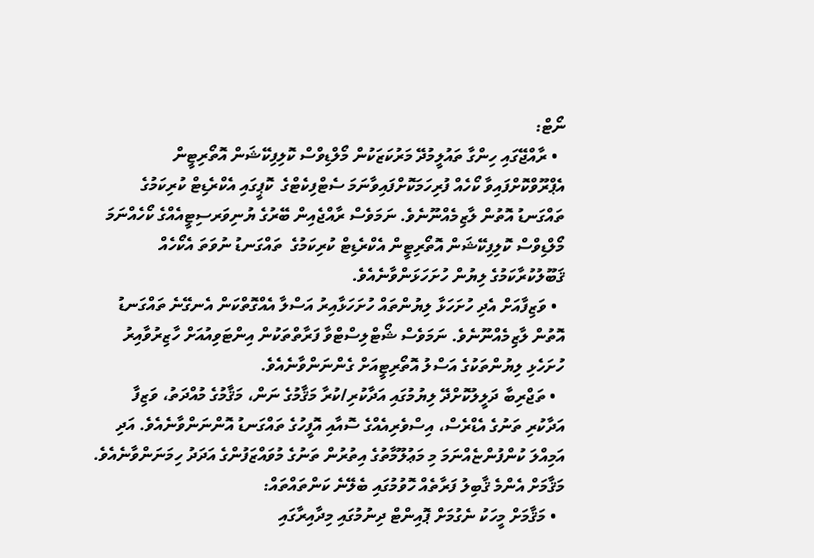ނޯޓް:
  • ރާއްޖޭގައި ހިންގާ ތައުލީމުދޭ މަރުކަޒަކުން މޯލްޑިވްސް ކޮލިފިކޭޝަން އޮތޯރިޓީން އެޕްރޫވްކޮށްފައިވާ ކޯހެއް ފުރިހަމަކޮށްފައިވާނަމަ ސެޓްފިކެޓްގެ  ކޮޕީގައި އެކްރެޑިޓް ކުރިކަމުގެ ތައްގަނޑު އޮތުން ލާޒިމެއްނޫނެވެ. ނަމަވެސް ރާއްޖެއިން ބޭރުގެ ޔުނިވަރސިޓީއެއްގެ ކޯހެއްނަމަ މޯލްޑިވްސް ކޮލިފިކޭޝަން އޮތޯރިޓީން އެކްރެޑިޓް ކުރިކަމުގެ  ތައްގަނޑު ނުވަތަ އެކޯހެއް ޤަބޫލުކުރާކަމުގެ ލިޔުން ހުށަހަޅަންވާނެއެވެ.
  • ވަޒިފާއަށް އެދި ހުށަހަޅާ ލިޔުންތައް ހުށަހަޅާއިރު އަސްލާ އެއްގޮތްކަން އެނގޭނެ ތައްގަނޑު އޮތުން ލާޒިމެއްނޫނެވެ. ނަމަވެސް ޝޯޓްލިސްޓްވާ ފަރާތްތަކުން އިންޓަވިއުއަށް ހާޒިރުވާއިރު ހުށަހެޅި ލިޔުންތަކުގެ އަސްލު އޮތޯރިޓީއަށް ގެންނަންވާނެއެވެ.
  • ތަޖްރިބާ ދަލީލުކޮށްދޭ ލިޔުމުގައި އަދާކުރި/ކުރާ މަޤާމުގެ ނަން، މަޤާމުގެ މުއްދަތު، ވަޒިފާ އަދާކުރި ތަނުގެ އެޑްރެސް، އިސްވެރިއެއްގެ ސޮއާއި އޮފީހުގެ ތައްގަނޑު އޮންނަންވާނެއެވެ. އަދި އަމިއްލަ ކުންފުންޏެއްނަމަ މި މަޢުލޫމާތުގެ އިތުރުން ތަނުގެ މުވައްޒަފުންގެ އަދަދު ހިމަނަންވާނެއެވެ.
މަޤާމަށް އެންމެ ޤާބިލު ފަރާތެއް ހޮވުމުގައި ބެލޭނެ ކަންތައްތައް:
  • މަޤާމަށް މީހަކު ނެގުމަށް ޕޮއިންޓް ދިނުމުގައި މިދާއިރާގައި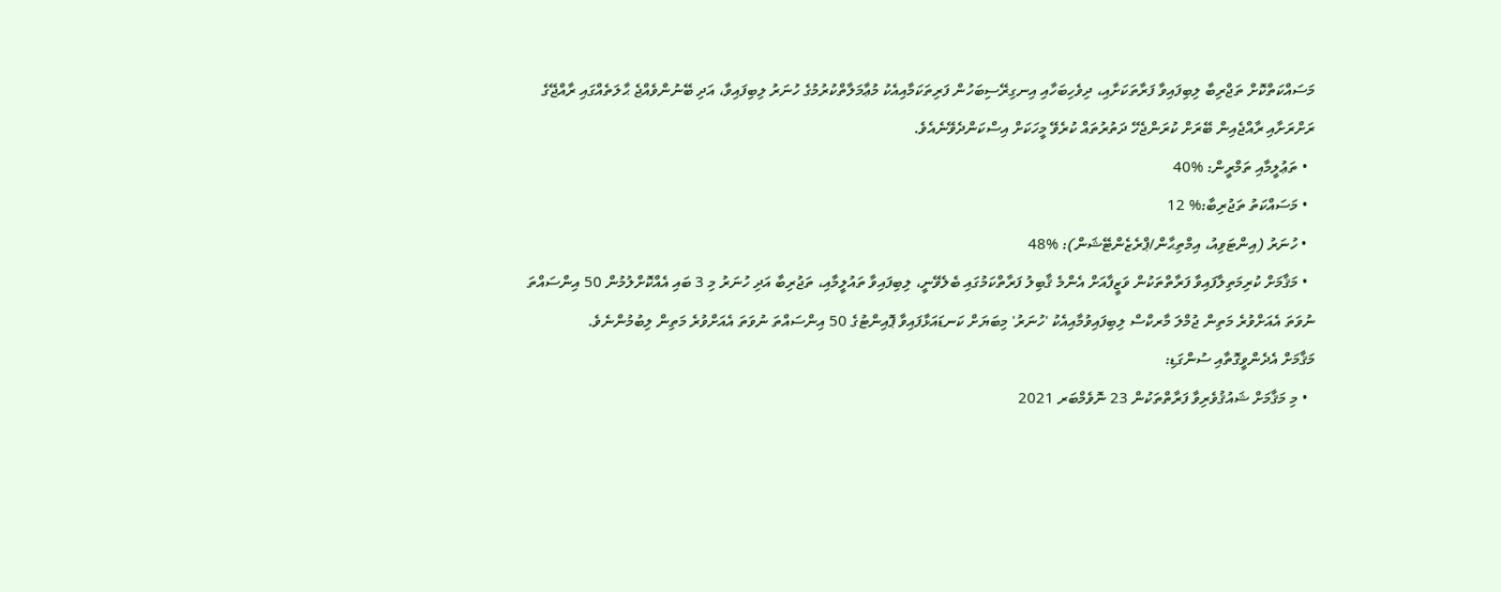މަސައްކަތްކޮށް ތަޖްރިބާ ލިބިފައިވާ ފަރާތަކަށާއި، ދިވެހިބަހާއި އިނގިރޭސިބަހުން ފަރިތަކަމާއިއެކު މުޢާމަލާތްކުރުމުގެ ހުނަރު ލިބިފައިވާ، އަދި ބޭނުންވެއްޖެ ޙާލަތެއްގައި ރާއްޖޭގެ ރަށްރަށާއި ރާއްޖެއިން ބޭރަށް ކުރަންޖެހޭ ދަތުރުތައް ކުރެވޭ މީހަކަށް އިސްކަންދެވޭނެއެވެ.
  • ތަޢުލީމާއި ތަމްރީން: %40
  • މަސައްކަތު ތަޖުރިބާ:% 12
  • ހުނަރު (އިންޓަވިއު، އިމްތިޙާން/ޕްރެޒެންޓޭޝަން): %48
  • މަޤާމަށް ކުރިމަތިލާފައިވާ ފަރާތްތަކުން ވަޒީފާއަށް އެންމެ ޤާބިލު ފަރާތްކަމުގައި ބެލެވޭނީ، ލިބިފައިވާ ތައުލީމާއި، ތަޖުރިބާ އަދި ހުނަރު މި 3 ބައި އެއްކޮށްލުމުން 50 އިންސައްތަ ނުވަތަ އެއަށްވުރެ މަތިން ޖުމްލަ މާރކްސް ލިބިފައިވުމާއިއެކު 'ހުނަރު' މިބަޔަށް ކަނޑައަޅާފައިވާ ޕޮއިންޓުގެ 50 އިންސައްތަ ނުވަތަ އެއަށްވުރެ މަތިން ލިބުމުންނެވެ.
މަޤާމަށް އެދެންވީގޮތާއި ސުންގަޑި:
  • މި މަޤާމަށް ޝައުޤުވެރިވާ ފަރާތްތަކުން 23 ނޮވެމްބަރ 2021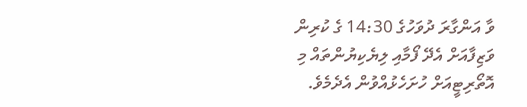ވާ އަންގާރަ ދުވަހުގެ 14:30 ގެ ކުރިން ވަޒިފާއަށް އެދޭ ފޯމާއި ލިޔެކިޔުންތައް މި އޮތޯރިޓީއަށް ހުށަހެޅުއްވުން އެދެމެވެ.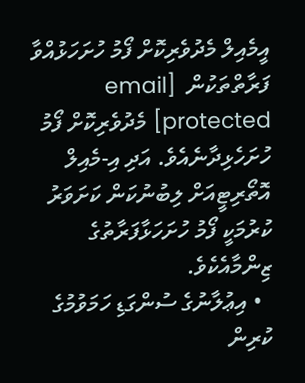އީމެއިލް މެދުވެރިކޮށް ފޯމު ހުށަހަޅުއްވާ ފަރާތްތަކުން  [email protected] މެދުވެރިކޮށް ފޯމު ހުށަހެޅިދާނެއެވެ. އަދި އި-މެއިލް އޮތޯރިޓީއަށް ލިބުނުކަން ކަށަވަރު ކުރުމަކީ ފޯމު ހުށަހަޅާފަރާތުގެ ޒިންމާއެކެވެ.
  • އިޢުލާނުގެ ސުންގަޑި ހަމަވުމުގެ ކުރިން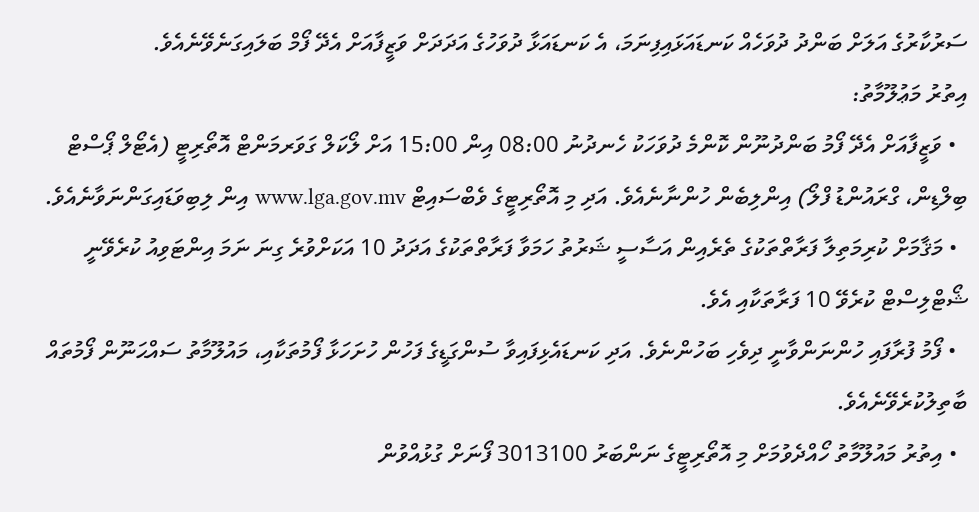ސަރުކާރުގެ އަލަށް ބަންދު ދުވަހެއް ކަނޑައަޅައިފިނަމަ، އެ ކަނޑައަޅާ ދުވަހުގެ އަދަދަށް ވަޒީފާއަށް އެދޭ ފޯމް ބަލައިގަނެވޭނެއެވެ.
އިތުރު މަޢުލޫމާތު:
  • ވަޒީފާއަށް އެދޭ ފޯމު ބަންދުނޫން ކޮންމެ ދުވަހަކު ހެނދުނު 08:00 އިން 15:00 އަށް ލޯކަލް ގަވަރމަންޓް އޮތޯރިޓީ (އެޓޯލް ޕޯސްޓް ބިލްޑިން، ގްރައުންޑު ފްލޯ) އިންލިބެން ހުންނާނެއެވެ. އަދި މި އޮތޯރިޓީގެ ވެބްސައިޓް www.lga.gov.mv އިން ލިބިވަޑައިގަންނަވާނެއެވެ.
  • މަޤާމަށް ކުރިމަތިލާ ފަރާތްތަކުގެ ތެރެއިން އަސާސީ ޝަރުތު ހަމަވާ ފަރާތްތަކުގެ އަދަދު 10 އަކަށްވުރެ ގިނަ ނަމަ އިންޓަވިއު ކުރެވޭނީ ޝޯޓްލިސްޓް ކުރެވޭ 10 ފަރާތަކާއި އެވެ.
  • ފޯމު ފުރާފައި ހުންނަންވާނީ ދިވެހި ބަހުންނެވެ. އަދި ކަނޑައެޅިފައިވާ ސުންގަޑީގެ ފަހުން ހުށަހަޅާ ފޯމުތަކާއި، މައުލޫމާތު ސައްޙަނޫން ފޯމުތައް ބާތިލުކުރެވޭނެއެވެ.
  • އިތުރު މައުލޫމާތު ހޯއްދެވުމަށް މި އޮތޯރިޓީގެ ނަންބަރު 3013100 ފޯނަށް ގުޅުއްވުން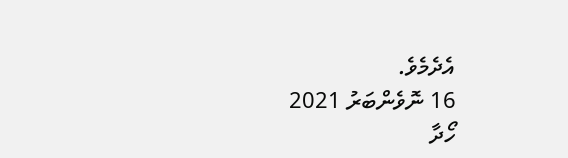އެދެމެވެ.
16 ނޮވެންބަރު 2021
ހޯދާ